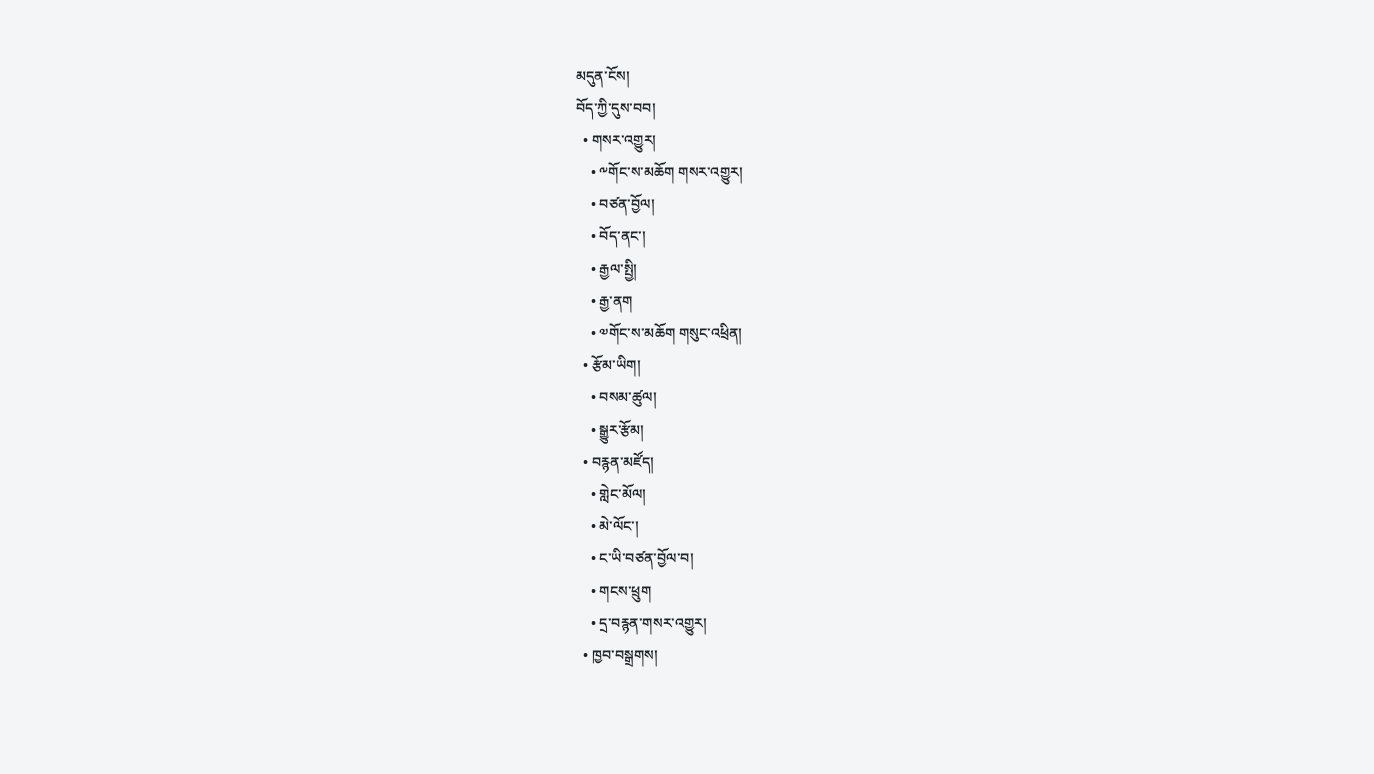མདུན་ངོས།
བོད་ཀྱི་དུས་བབ།
  • གསར་འགྱུར།
    • ༸གོང་ས་མཆོག གསར་འགྱུར།
    • བཙན་བྱོལ།
    • བོད་ནང་།
    • རྒྱལ་སྤྱི།
    • རྒྱ་ནག
    • ༧གོང་ས་མཆོག གསུང་འཕྲིན།
  • རྩོམ་ཡིག།
    • བསམ་ཚུལ།
    • སྒྱུར་རྩོམ།
  • བརྙན་མཛོད།
    • གླེང་མོལ།
    • མེ་ལོང་།
    • ང་ཡི་བཙན་བྱོལ་བ།
    • གངས་ཕྲུག
    • དྲ་བརྙན་གསར་འགྱུར།
  • ཁྱབ་བསྒྲགས།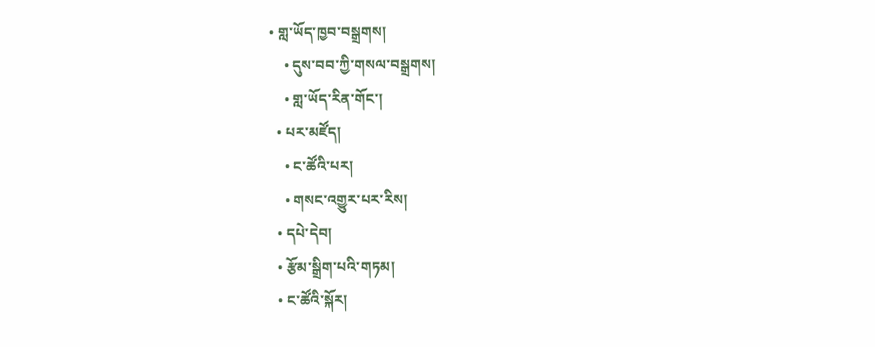• གླ་ཡོད་ཁྱབ་བསྒྲགས།
    • དུས་བབ་ཀྱི་གསལ་བསྒྲགས།
    • གླ་ཡོད་རིན་གོང་།
  • པར་མཛོད།
    • ང་ཚོའི་པར།
    • གསང་འགྱུར་པར་རིས།
  • དཔེ་དེབ།
  • རྩོམ་སྒྲིག་པའི་གཏམ།
  • ང་ཚོའི་སྐོར།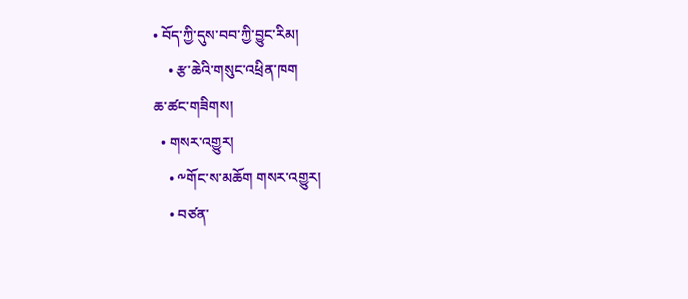• བོད་ཀྱི་དུས་བབ་ཀྱི་བྱུང་རིམ།
    • རྩ་ཆེའི་གསུང་འཕྲིན་ཁག
ཆ་ཚང་གཟིགས།
  • གསར་འགྱུར།
    • ༸གོང་ས་མཆོག གསར་འགྱུར།
    • བཙན་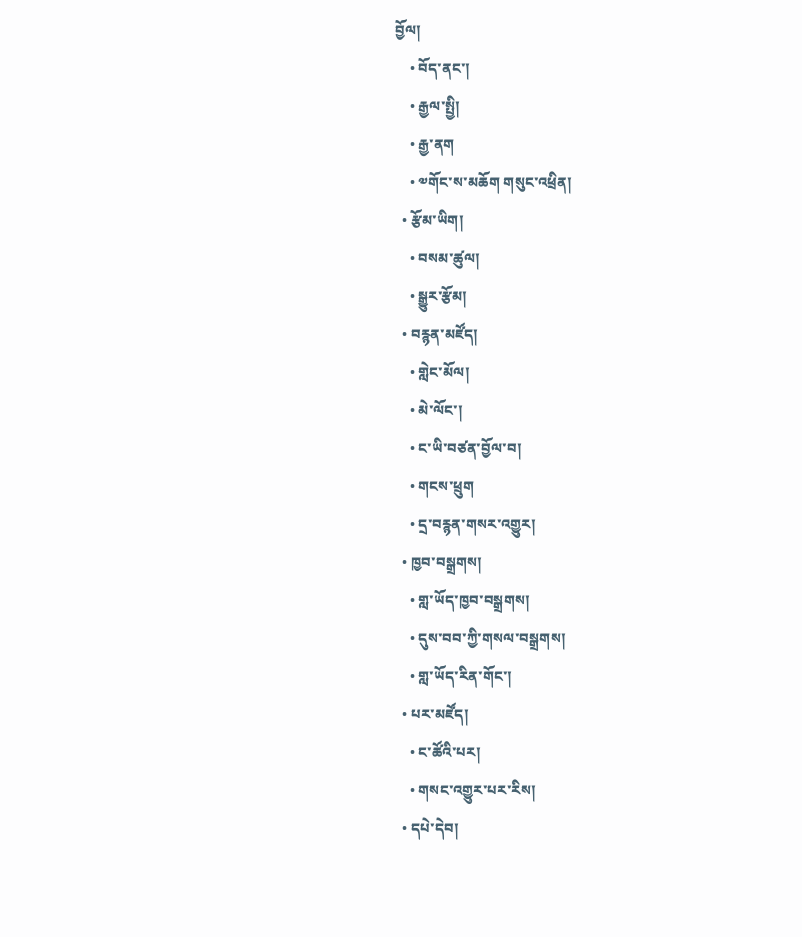བྱོལ།
    • བོད་ནང་།
    • རྒྱལ་སྤྱི།
    • རྒྱ་ནག
    • ༧གོང་ས་མཆོག གསུང་འཕྲིན།
  • རྩོམ་ཡིག།
    • བསམ་ཚུལ།
    • སྒྱུར་རྩོམ།
  • བརྙན་མཛོད།
    • གླེང་མོལ།
    • མེ་ལོང་།
    • ང་ཡི་བཙན་བྱོལ་བ།
    • གངས་ཕྲུག
    • དྲ་བརྙན་གསར་འགྱུར།
  • ཁྱབ་བསྒྲགས།
    • གླ་ཡོད་ཁྱབ་བསྒྲགས།
    • དུས་བབ་ཀྱི་གསལ་བསྒྲགས།
    • གླ་ཡོད་རིན་གོང་།
  • པར་མཛོད།
    • ང་ཚོའི་པར།
    • གསང་འགྱུར་པར་རིས།
  • དཔེ་དེབ།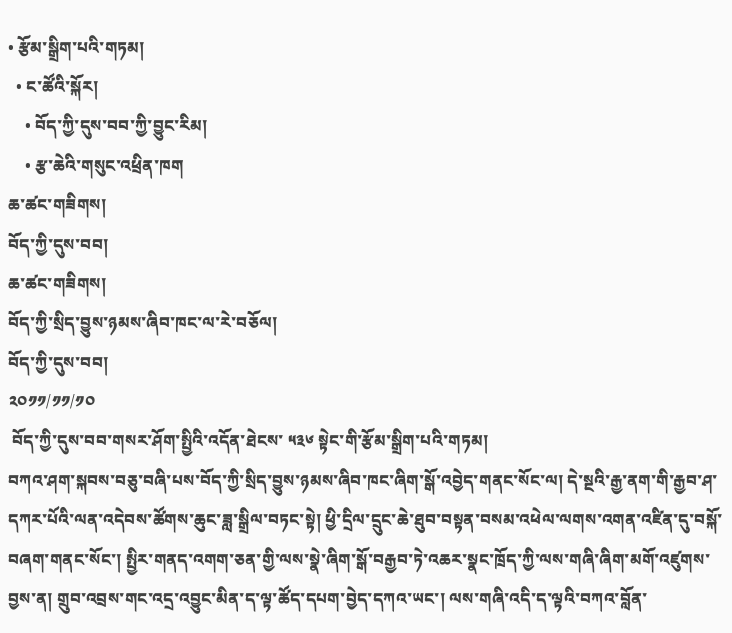• རྩོམ་སྒྲིག་པའི་གཏམ།
  • ང་ཚོའི་སྐོར།
    • བོད་ཀྱི་དུས་བབ་ཀྱི་བྱུང་རིམ།
    • རྩ་ཆེའི་གསུང་འཕྲིན་ཁག
ཆ་ཚང་གཟིགས།
བོད་ཀྱི་དུས་བབ།
ཆ་ཚང་གཟིགས།
བོད་ཀྱི་སྲིད་བྱུས་ཉམས་ཞིབ་ཁང་ལ་རེ་བཅོལ།
བོད་ཀྱི་དུས་བབ།
༢༠༡༡/༡༡/༡༠
 བོད་ཀྱི་དུས་བབ་གསར་ཤོག་སྤྱིའི་འདོན་ཐེངས་ ༥༣༦ སྟེང་གི་རྩོམ་སྒྲིག་པའི་གཏམ།
བཀའ་ཤག་སྐབས་བཅུ་བཞི་པས་བོད་ཀྱི་སྲིད་བྱུས་ཉམས་ཞིབ་ཁང་ཞིག་སྒོ་འབྱེད་གནང་སོང་ལ། དེ་སྔའི་རྒྱ་ནག་གི་རྒྱབ་ཤ་དཀར་པོའི་ལན་འདེབས་ཚོགས་ཆུང་ཟླ་སྒྲིལ་བཏང་སྟེ། ཕྱི་དྲིལ་དྲུང་ཆེ་ཐུབ་བསྟན་བསམ་འཕེལ་ལགས་འགན་འཛིན་དུ་བསྐོ་བཞག་གནང་སོང་། སྤྱིར་གནད་འགག་ཅན་གྱི་ལས་སྣེ་ཞིག་སྒོ་བརྒྱབ་ཏེ་འཆར་སྣང་ཁྲོད་ཀྱི་ལས་གཞི་ཞིག་མགོ་འཛུགས་བྱས་ན། གྲུབ་འབྲས་གང་འདྲ་འབྱུང་མིན་ད་ལྟ་ཚོད་དཔག་བྱེད་དཀའ་ཡང་། ལས་གཞི་འདི་ད་ལྟའི་བཀའ་བློན་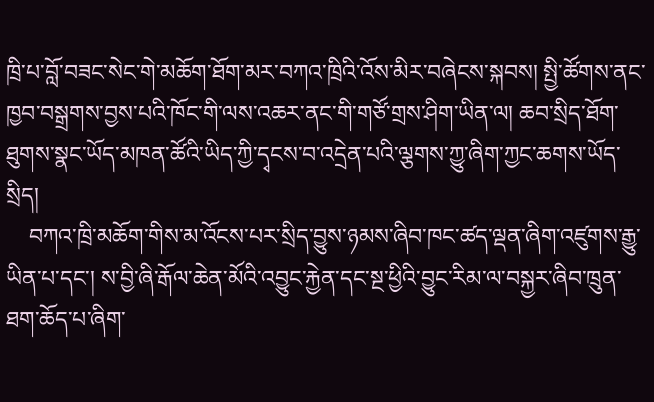ཁྲི་པ་བློ་བཟང་སེང་གེ་མཆོག་ཐོག་མར་བཀའ་ཁྲིའི་འོས་མིར་བཞེངས་སྐབས། སྤྱི་ཚོགས་ནང་ཁྱབ་བསྒྲགས་བྱས་པའི་ཁོང་གི་ལས་འཆར་ནང་གི་གཙོ་གྲས་ཤིག་ཡིན་ལ། ཆབ་སྲིད་ཐོག་ཐུགས་སྣང་ཡོད་མཁན་ཚོའི་ཡིད་ཀྱི་དྭངས་བ་འདྲེན་པའི་ལྕགས་ཀྱུ་ཞིག་ཀྱང་ཆགས་ཡོད་སྲིད།
    བཀའ་ཁྲི་མཆོག་གིས་མ་འོངས་པར་སྲིད་བྱུས་ཉམས་ཞིབ་ཁང་ཚད་ལྡན་ཞིག་འཛུགས་རྒྱུ་ཡིན་པ་དང་། ས་བྱི་ཞི་རྒོལ་ཆེན་མོའི་འབྱུང་རྐྱེན་དང་སྔ་ཕྱིའི་བྱུང་རིམ་ལ་བསྐྱར་ཞིབ་ཁྲུན་ཐག་ཆོད་པ་ཞིག་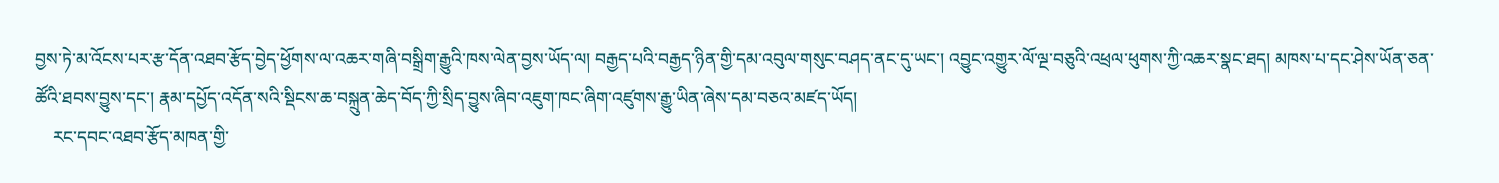བྱས་ཏེ་མ་འོངས་པར་རྩ་དོན་འཐབ་རྩོད་བྱེད་ཕྱོགས་ལ་འཆར་གཞི་བསྒྲིག་རྒྱུའི་ཁས་ལེན་བྱས་ཡོད་ལ། བརྒྱད་པའི་བརྒྱད་ཉིན་གྱི་དམ་འབུལ་གསུང་བཤད་ནང་དུ་ཡང་། འབྱུང་འགྱུར་ལོ་ལྔ་བཅུའི་འཕྲལ་ཕུགས་ཀྱི་འཆར་སྣང་ཐད། མཁས་པ་དང་ཤེས་ཡོན་ཅན་ཚོའི་ཐབས་བྱུས་དང་། རྣམ་དཔྱོད་འདོན་སའི་སྡིངས་ཆ་བསྐྲུན་ཆེད་བོད་ཀྱི་སྲིད་བྱུས་ཞིབ་འཇུག་ཁང་ཞིག་འཛུགས་རྒྱུ་ཡིན་ཞེས་དམ་བཅའ་མཛད་ཡོད།
    རང་དབང་འཐབ་རྩོད་མཁན་གྱི་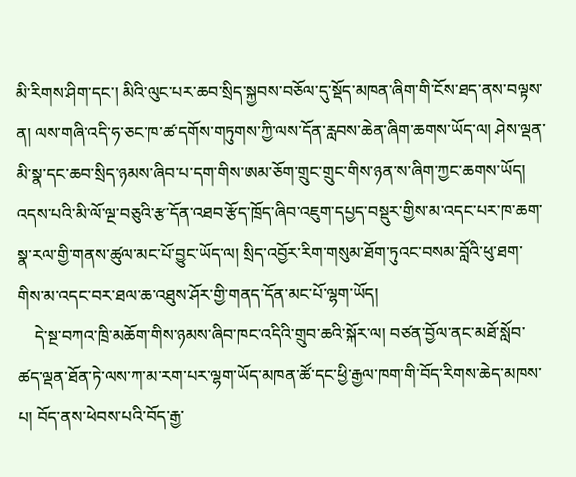མི་རིགས་ཤིག་དང་། མིའི་ལུང་པར་ཆབ་སྲིད་སྐྱབས་བཅོལ་དུ་སྡོད་མཁན་ཞིག་གི་ངོས་ཐད་ནས་བལྟས་ན། ལས་གཞི་འདི་ཧ་ཅང་ཁ་ཚ་དགོས་གཏུགས་ཀྱི་ལས་དོན་རླབས་ཆེན་ཞིག་ཆགས་ཡོད་ལ། ཤེས་ལྡན་མི་སྣ་དང་ཆབ་སྲིད་ཉམས་ཞིབ་པ་དག་གིས་ཨམ་ཅོག་གྲུང་གྲུང་གིས་ཉན་ས་ཞིག་ཀྱང་ཆགས་ཡོད། འདས་པའི་མི་ལོ་ལྔ་བཅུའི་རྩ་དོན་འཐབ་རྩོད་ཁྲོད་ཞིབ་འཇུག་དཔྱད་བསྡུར་གྱིས་མ་འདང་པར་ཁ་ཆག་སྣ་རལ་གྱི་གནས་ཚུལ་མང་པོ་བྱུང་ཡོད་ལ། སྲིད་འབྱོར་རིག་གསུམ་ཐོག་ཏུའང་བསམ་བློའི་ཕུ་ཐག་གིས་མ་འདང་བར་ཐལ་ཆ་འཐུས་ཤོར་གྱི་གནད་དོན་མང་པོ་ལྷག་ཡོད།
    དེ་སྔ་བཀའ་ཁྲི་མཆོག་གིས་ཉམས་ཞིབ་ཁང་འདིའི་གྲུབ་ཆའི་སྐོར་ལ། བཙན་བྱོལ་ནང་མཐོ་སློབ་ཚད་ལྡན་ཐོན་ཏེ་ལས་ཀ་མ་རག་པར་ལྷག་ཡོད་མཁན་ཚོ་དང་ཕྱི་རྒྱལ་ཁག་གི་བོད་རིགས་ཆེད་མཁས་པ། བོད་ནས་ཕེབས་པའི་བོད་རྒྱ་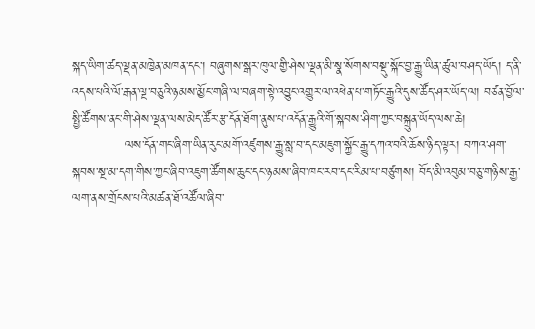སྐད་ཡིག་ཚད་ལྡན་མཁྱེན་མཁན་དང་། བཞུགས་སྒར་ཁུལ་གྱི་ཤེས་ལྡན་མི་སྣ་སོགས་བསྡུ་སྐོང་བྱ་རྒྱུ་ཡིན་ཚུལ་བཤད་ཡོད། ད་ནི་འདས་པའི་ལོ་རྒན་ལྔ་བཅུའི་ཉམས་མྱོང་གཞི་ལ་བཞག་སྟེ་འབྱུང་འགྱུར་ལ་འཕེན་པ་གཏོང་རྒྱུའི་དུས་ཚོད་ཤར་ཡོད་ལ། བཙན་བྱོལ་སྤྱི་ཚོགས་ནང་གི་ཤེས་ལྡན་ལས་མེད་ཚོར་རྩ་དོན་ཐོག་ནུས་པ་འདོན་རྒྱུའི་གོ་སྐབས་ཤིག་ཀྱང་བསྐྲུན་ཡོད་ལས་ཆེ།
            ལས་དོན་གང་ཞིག་ཡིན་རུང་མགོ་འཛུགས་རྒྱུ་སླ་བ་དང་མཇུག་སྐྱོང་རྒྱུ་དཀའ་བའི་ཆོས་ཉིད་ལྟར། བཀའ་ཤག་སྐབས་སྔ་མ་དག་གིས་ཀྱང་ཞིབ་འཇུག་ཚོགས་ཆུང་དང་ཉམས་ཞིབ་ཁང་རབ་དང་རིམ་པ་བཙུགས། བོད་མི་འབུམ་བཅུ་གཉིས་རྒྱ་ལག་ནས་གྲོངས་པའི་མཚན་ཐོ་འཚོལ་ཞིབ་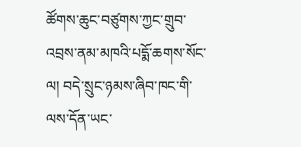ཚོགས་ཆུང་བཙུགས་ཀྱང་གྲུབ་འབྲས་ནམ་མཁའི་པདྨོ་ཆགས་སོང་ལ། བདེ་སྲུང་ཉམས་ཞིབ་ཁང་གི་ལས་དོན་ཡང་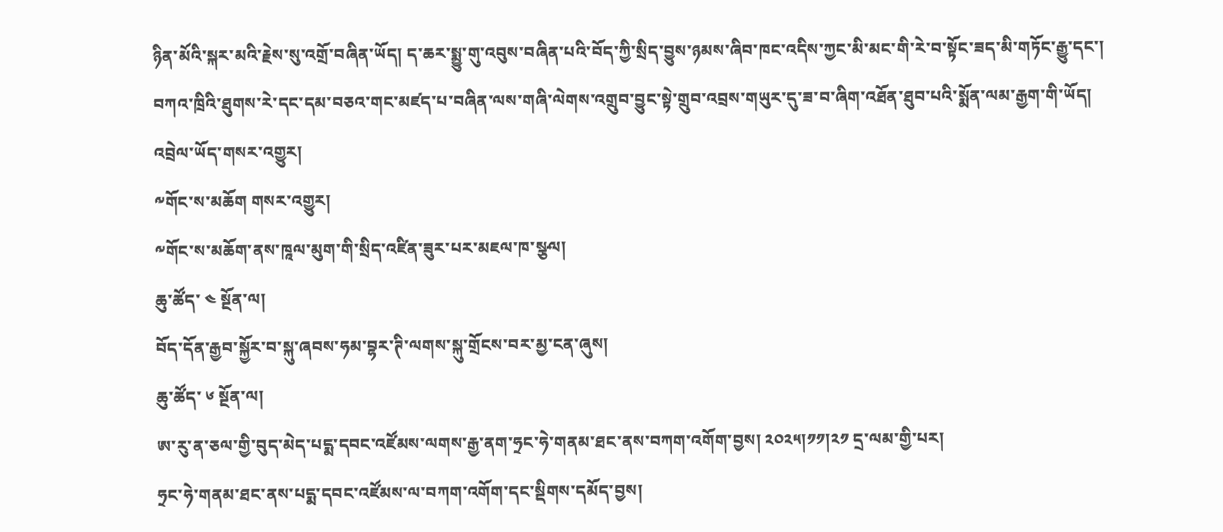ཉིན་མོའི་སྐར་མའི་རྗེས་སུ་འགྲོ་བཞིན་ཡོད། ད་ཆར་སྨྱུ་གུ་འབུས་བཞིན་པའི་བོད་ཀྱི་སྲིད་བྱུས་ཉམས་ཞིབ་ཁང་འདིས་ཀྱང་མི་མང་གི་རེ་བ་སྟོང་ཟད་མི་གཏོང་རྒྱུ་དང་། བཀའ་ཁྲིའི་ཐུགས་རེ་དང་དམ་བཅའ་གང་མཛད་པ་བཞིན་ལས་གཞི་ལེགས་འགྲུབ་བྱུང་སྟེ་གྲུབ་འབྲས་གཡུར་དུ་ཟ་བ་ཞིག་འཐོན་ཐུབ་པའི་སྨོན་ལམ་རྒྱག་གི་ཡོད།
འབྲེལ་ཡོད་གསར་འགྱུར།
༸གོང་ས་མཆོག གསར་འགྱུར།
༸གོང་ས་མཆོག་ནས་ཁཱལ་མུག་གི་སྲིད་འཛིན་ཟུར་པར་མཇལ་ཁ་སྩལ།
ཆུ་ཚོད་ ༤ སྔོན་ལ།
བོད་དོན་རྒྱབ་སྐྱོར་བ་སྐུ་ཞབས་ཧམ་བྷར་ཊི་ལགས་སྐུ་གྲོངས་བར་མྱ་ངན་ཞུས།
ཆུ་ཚོད་ ༦ སྔོན་ལ།
ཨ་རུ་ན་ཅལ་གྱི་བུད་མེད་པདྨ་དབང་འཛོམས་ལགས་རྒྱ་ནག་ཧྲང་ཧེ་གནམ་ཐང་ནས་བཀག་འགོག་བྱས། ༢༠༢༥།༡༡།༢༡ དྲ་ལམ་གྱི་པར།
ཧྲང་ཧེ་གནམ་ཐང་ནས་པདྨ་དབང་འཛོམས་ལ་བཀག་འགོག་དང་སྡིགས་དམོད་བྱས།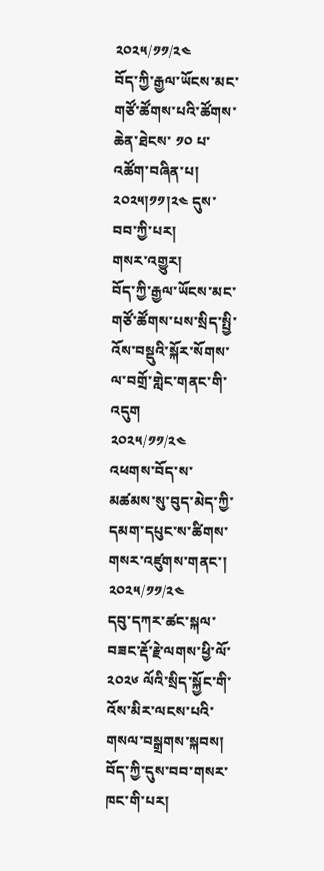༢༠༢༥/༡༡/༢༤
བོད་ཀྱི་རྒྱལ་ཡོངས་མང་གཙོ་ཚོགས་པའི་ཚོགས་ཆེན་ཐེངས་ ༡༠ པ་འཚོག་བཞིན་པ། ༢༠༢༥།༡༡།༢༤ དུས་བབ་ཀྱི་པར།
གསར་འགྱུར།
བོད་ཀྱི་རྒྱལ་ཡོངས་མང་གཙོ་ཚོགས་པས་སྲིད་སྤྱི་འོས་བསྡུའི་སྐོར་སོགས་ལ་བགྲོ་གླེང་གནང་གི་འདུག
༢༠༢༥/༡༡/༢༤
འཕགས་བོད་ས་མཚམས་སུ་བུད་མེད་ཀྱི་དམག་དཔུང་ས་ཚིགས་གསར་འཛུགས་གནང་།
༢༠༢༥/༡༡/༢༤
དབུ་དཀར་ཚང་སྐལ་བཟང་རྡོ་རྗེ་ལགས་ཕྱི་ལོ་ ༢༠༢༦ ལོའི་སྲིད་སྐྱོང་གི་འོས་མིར་ལངས་པའི་གསལ་བསྒྲགས་སྐབས། བོད་ཀྱི་དུས་བབ་གསར་ཁང་གི་པར།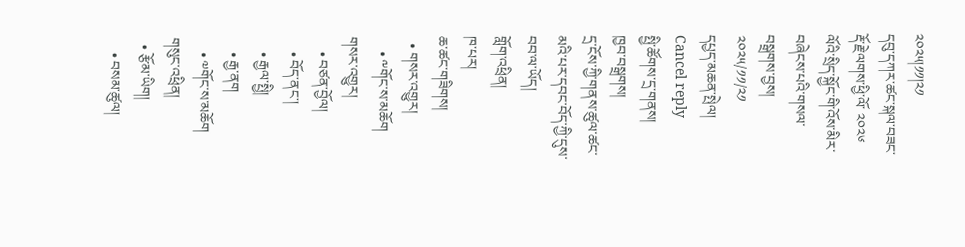༢༠༢༥།༡༡།༢༡
དབུ་དཀར་ཚང་སྐལ་བཟང་རྡོ་རྗེ་ལགས་ཕྱི་ལོ་ ༢༠༢༦ ལོའི་སྲིད་སྐྱོང་གི་འོས་མིར་བཞེངས་པའི་གསལ་བསྒྲགས་བྱས།
༢༠༢༥/༡༡/༢༡
དཔྱད་མཆན་སྤེལ། Cancel reply
སྤྱི་ཚོགས་དྲ་གནས།
ཁྱབ་བསྒྲགས།
དྲ་ངོས་ཀྱི་གནས་ཚུལ་ཚང་མའི་པར་དབང་བོད་ཀྱི་དུས་བབ་ལ་ཡོད།
གློག་འཕྲིན།
ཁ་པར།
ཆ་ཚང་གཟིགས།
  • གསར་འགྱུར།
    • ༸གོང་ས་མཆོག གསར་འགྱུར།
    • བཙན་བྱོལ།
    • བོད་ནང་།
    • རྒྱལ་སྤྱི།
    • རྒྱ་ནག
    • ༧གོང་ས་མཆོག གསུང་འཕྲིན།
  • རྩོམ་ཡིག།
    • བསམ་ཚུལ།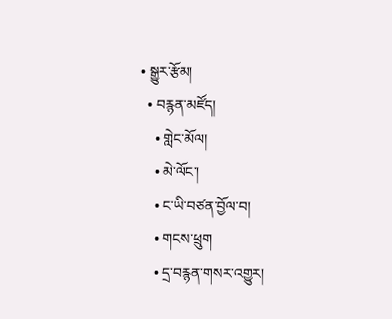• སྒྱུར་རྩོམ།
  • བརྙན་མཛོད།
    • གླེང་མོལ།
    • མེ་ལོང་།
    • ང་ཡི་བཙན་བྱོལ་བ།
    • གངས་ཕྲུག
    • དྲ་བརྙན་གསར་འགྱུར།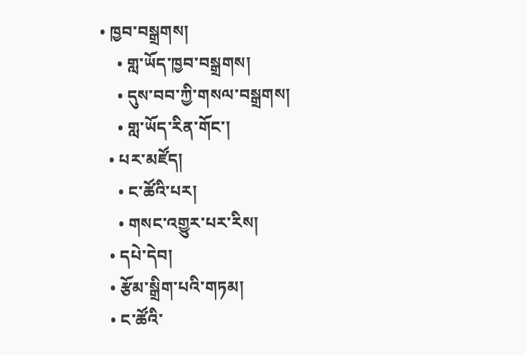• ཁྱབ་བསྒྲགས།
    • གླ་ཡོད་ཁྱབ་བསྒྲགས།
    • དུས་བབ་ཀྱི་གསལ་བསྒྲགས།
    • གླ་ཡོད་རིན་གོང་།
  • པར་མཛོད།
    • ང་ཚོའི་པར།
    • གསང་འགྱུར་པར་རིས།
  • དཔེ་དེབ།
  • རྩོམ་སྒྲིག་པའི་གཏམ།
  • ང་ཚོའི་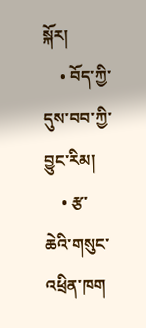སྐོར།
    • བོད་ཀྱི་དུས་བབ་ཀྱི་བྱུང་རིམ།
    • རྩ་ཆེའི་གསུང་འཕྲིན་ཁག